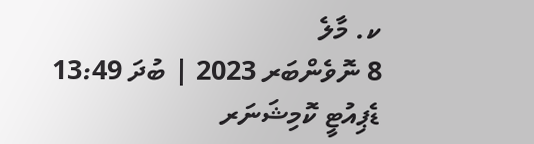ކ. މާލެ
8 ނޮވެންބަރ 2023 | ބުދަ 13:49
ޑެޕިއުޓީ ކޮމިޝަނަރ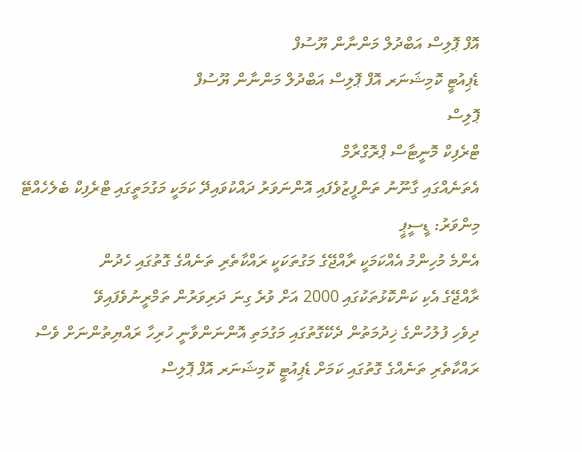އޮފް ޕޮލިސް އަބްދުލް މަންނާން ޔޫސުފް
ޑެޕިއުޓީ ކޮމިޝަނަރ އޮފް ޕޮލިސް އަބްދުލް މަންނާން ޔޫސުފް
ޕޮލިސް
ޓްރެފިކް މޮނީޓާސް ޕްރޮގްރާމް
އެތަނެއްގައި ގާނޫނު ތަންފީޒުވެފައި އޮންނަވަރު ދައްކުވައިދޭ ކަމަކީ މަގުމަތީގައި ޓްރެފިކް ބެލެހެއްޓޭ މިންވަރު: ޑީސީޕީ
އެންމެ މުހިންމު އެއްކަމަކީ ރާއްޖޭގެ މަގުތަކަކީ ރައްކާތެރި ތަނެއްގެ ގޮތުގައި ހެދުން
ރާއްޖޭގެ އެކި ކަންކޮޅުތަކުގައި 2000 އަށް ވުރެ ގިނަ ދަރިވަރުން ތަމްރީނުވެފައިވޭ
ދިވެހި ފުލުހުންގެ ޚިދުމަތުން ދެކޭގޮތުގައި މަގުމަތި އޮންނަންވާނީ ހުރިހާ ރައްޔިތުންނަށް ވެސް ރައްކާތެރި ތަނެއްގެ ގޮތުގައި ކަމަށް ޑެޕިއުޓީ ކޮމިޝަނަރ އޮފް ޕޮލިސް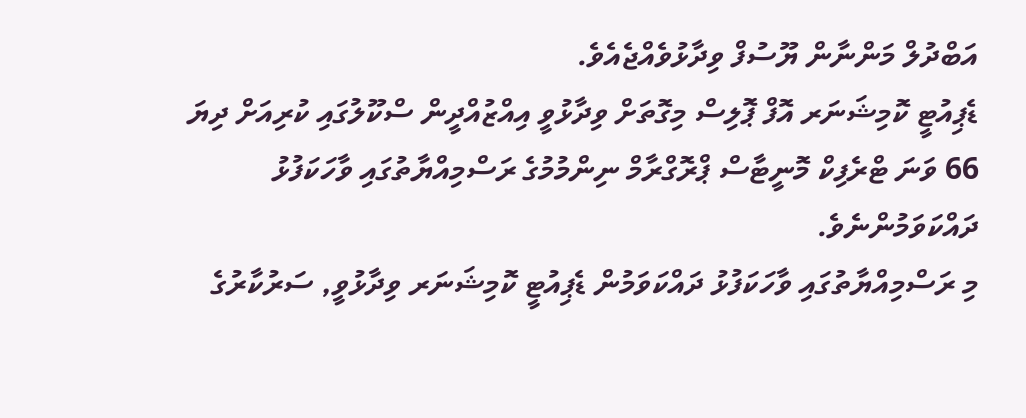އަބްދުލް މަންނާން ޔޫސުފް ވިދާޅުވެއްޖެއެވެ.
ޑެޕިއުޓީ ކޮމިޝަނަރ އޮފް ޕޮލިސް މިގޮތަށް ވިދާޅުވީ އިއްޒުއްދީން ސްކޫލުގައި ކުރިއަށް ދިޔަ 66 ވަނަ ޓްރެފިކް މޮނީޓާސް ޕްރޮގްރާމް ނިންމުމުގެ ރަސްމިއްޔާތުގައި ވާހަކަފުޅު ދައްކަވަމުންނެވެ.
މި ރަސްމިއްޔާތުގައި ވާހަކަފުޅު ދައްކަވަމުން ޑެޕިއުޓީ ކޮމިޝަނަރ ވިދާޅުވީ, ސަރުކާރުގެ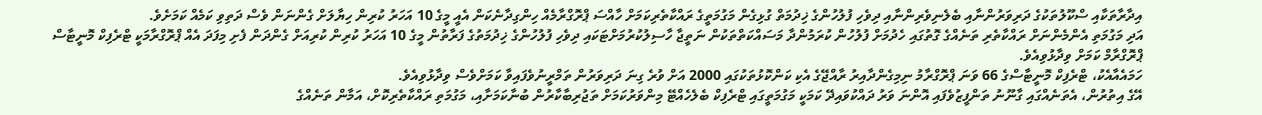އިދާރާތަކާއި ސްކޫލުތަކުގެ ދަރިވަރުންނާއި ބެލެނިވެރިންނާއި ދިވެހި ފުލުހުންގެ ޚިދުމަތް ގުޅިގެން މަގުމަތީގެ ރައްކާތެރިކަމަށް ހާއްސަ ޕްރޮގްރާމެއް ހިންގިދާނެކަން އެއީ މީގެ 10 އަހަރު ކުރިން ހިޔާލަށް ގެންނަން ވެސް ދަތިވި ކަމެއް ކަމަށެވެ.
އަދި މަގުމަތި އެންމެންނަށް ރައްކާތެރި ތަނެއްގެ ގޮތުގައި ހެދުމަށް ފުލުހުން ކުރަމުންދާ މަސައްކަތްތަކުން ނަތީޖާ ހާސިލުކުރުމަށްޓަކައި ދިވެހި ފުލުހުންގެ ޚިދުމަތުގެ ފަރާތުން މީގެ 10 އަހަރު ކުރިން ކުރިއަށް ގެންދަން ފެށި މިފަދަ އެއް ޕްރޮގްރާމަކީ ޓްރެފިކް މޮނީޓާސް ޕްރޮގްރާމް ކަމަށް ވިދާޅުވިއެވެ.
ހަމައެއާއެކު، ޓްރެފިކް މޮނީޓާސްގެ 66 ވަނަ ޕްރޮގްރާމު ނިމިގެންދާއިރު ރާއްޖޭގެ އެކި ކަންކޮޅުތަކުގައި 2000 އަށް ވުރެ ގިނަ ދަރިވަރުން ތަމްރީނުވެފައިވާ ކަމަށްވެސް ވިދާޅުވިއެވެ.
އޭގެ އިތުރުން، އެތަނެއްގައި ގާނޫނު ތަންފީޒުވެފައި އޮންނަ ވަރު ދައްކުވައިދޭ ކަމަކީ މަގުމަތީގައި ޓްރެފިކް ބެލެހެއްޓޭ މިންވަރުކަމަށް ތަޖުރިބާކާރުން ބުނާކަމަށާއި، މަގުމަތި ރައްކާތެރިކޮށް، އަމާން ތަނެއްގެ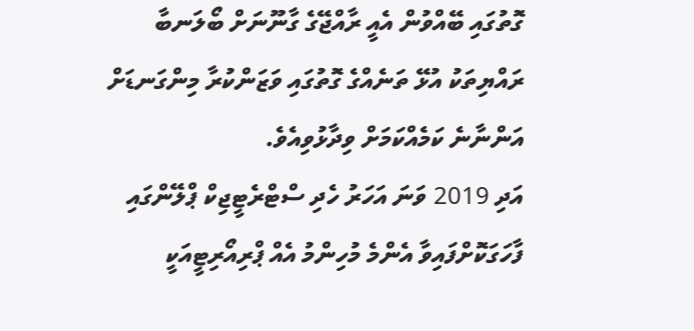ގޮތުގައި ބޭއްވުން އެއީ ރާއްޖޭގެ ގާނޫނަށް ބޯލަނބާ ރައްޔިތަކު އުޅޭ ތަނެއްގެ ގޮތުގައި ވަޒަންކުރާ މިންގަނޑަށް އަންނާނެ ކަމެއްކަމަށް ވިދާޅުވިއެވެ.
އަދި 2019 ވަނަ އަހަރު ހެދި ސްޓްރެޓީޖިކް ޕްލޭންގައި ފާހަގަކޮށްފައިވާ އެންމެ މުހިންމު އެއް ޕްރިއޯރިޓީއަކީ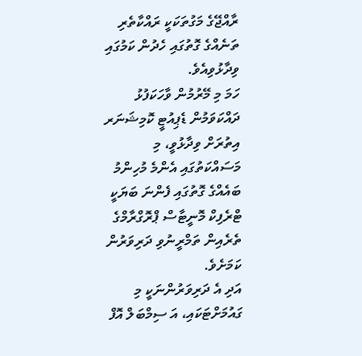ރާއްޖޭގެ މަގުތަކަކީ ރައްކާތެރި ތަނެއްގެ ގޮތުގައި ހެދުން ކަމުގައި ވިދާޅުވިއެވެ.
ހަމަ މި މޭރުމުން ވާހަކަފުޅު ދައްކަވަމުން ޑެޕިއުޓީ ކޮމިޝަނަރ އިތުރަށް ވިދާޅުވީ، މި މަސައްކަތުގައި އެންމެ މުހިންމު ބައެއްގެ ގޮތުގައި ފެންނަ ބަޔަކީ ޓްރެފިކް މޮނީޓާސް ޕްރޮގްރާމްގެ ތެރެއިން ތަމްރީނުވި ދަރިވަރުން ކަމަށެވެ.
އަދި އެ ދަރިވަރުންނަކީ މި ގައުމަށްޓަކައި، އަ ސިމްބަލް އޮފް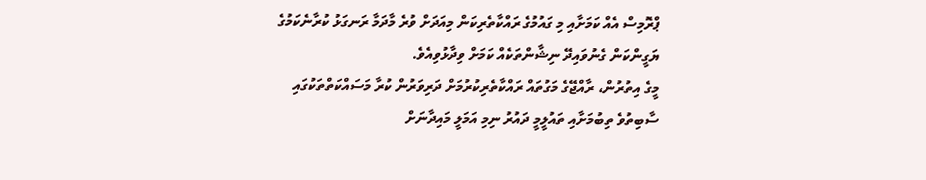ޕްރޮމިސް އެއް ކަމަށާއި މި ގައުމުގެ ރައްކާތެރިކަން މިއަދަށް ވުރެ މާދަމާ ރަނގަޅު ކުރާނެކަމުގެ ޔަގީންކަން ގެނުވައިދޭ ނިޝާންތަކެއް ކަމަށް ވިދާޅުވިއެވެ.
މީގެ އިތުރުން، ރާއްޖޭގެ މަގުތައް ރައްކާތެރިކުރުމަށް ދަރިވަރުން ކުރާ މަސައްކަތްތަކުގައި ސާބިތުވެ ތިބުމަށާއި ތައުލީމީ ދައުރު ނިމި އަމަލީ މައިދާނަށް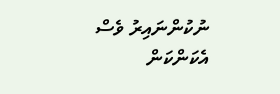ނުކުންނައިރު ވެސް އެކަންކަން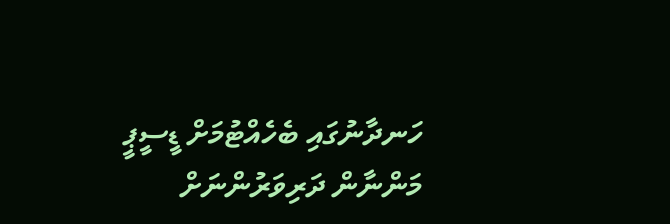ހަނދާނުގައި ބެހެއްޓުމަށް ޑީސީޕީ މަންނާން ދަރިވަރުންނަށް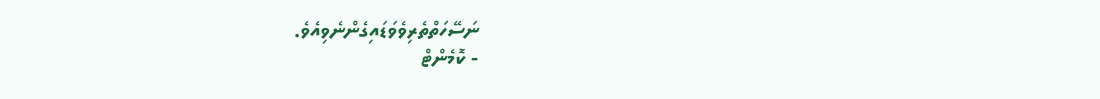ނަސޭހަތްތެރިވެވަޑައިގެންނެވިއެވެ.
- ކޮމެންޓް